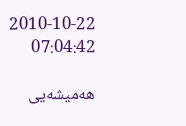2010-10-22 07:04:42

هه‌میشه‌یی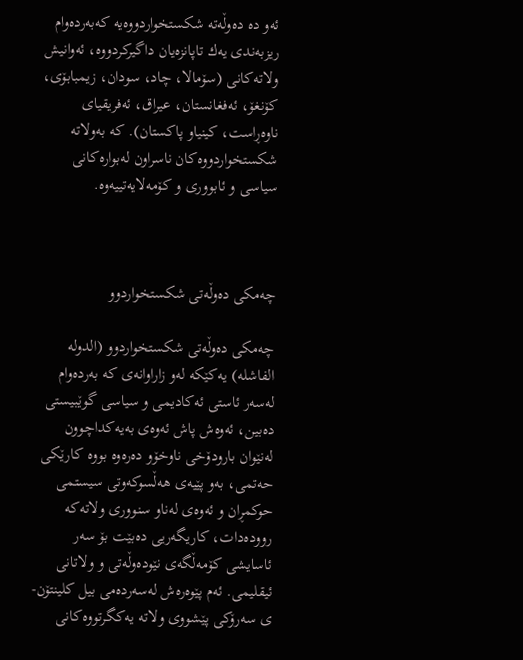ئه‌و ده‌ ده‌وڵه‌ته‌ شكستخواردووه‌یه‌ كه‌به‌رده‌وام ریزبه‌ندی یه‌ك تاپانزه‌یان داگیركردووه‌، ئه‌وانیش ولاته‌كانی (سۆمالا، چاد، سودان، زیمبابۆی، كۆنغۆ، ئه‌فغانستان، عیراق، ئه‌فریقیای ناوه‌ڕاست، كینیاو پاكستان). كه‌ به‌ولاته‌ شكستخواردووه‌كان ناسراون له‌بواره‌كانی سیاسی و ئابووری و كۆمه‌لایه‌تییه‌وه‌.



چه‌مكی ده‌وڵه‌تی شكستخواردوو

چه‌مكی ده‌وڵه‌تی شكستخواردوو (الدوله‌ الفاشله‌) یه‌كێكه‌ له‌و زاراوانه‌ی كه‌ به‌رده‌وام له‌سه‌ر ئاستی ئه‌كادیمی و سیاسی گوێبیستی ده‌بین، ئه‌وه‌ش پاش ئه‌وه‌ی به‌یه‌كداچوون له‌نێوان بارودۆخی ناوخۆو ده‌ره‌وه‌ بووه‌ كارێكی حه‌تمی، به‌و پێیه‌ی هه‌ڵسوكه‌وتی سیستمی حوكمڕان و ئه‌وه‌ی له‌ناو سنووری ولاته‌كه‌ رووده‌دات، كاریگه‌ریی ده‌بێت بۆ سه‌ر ئاسایشی كۆمه‌ڵگه‌ی نێوده‌وڵه‌تی و ولاتانی ئیقلیمی. ئه‌م پێوه‌ره‌ش له‌سه‌رده‌می بیل كلینتۆن-ی سه‌رۆكی پێشووی ولاته‌ یه‌كگرتووه‌كانی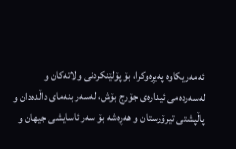ئه‌مه‌ریكاوه‌ په‌یڕه‌وكرا، بۆ پۆلێنكردنی ولاته‌كان و له‌سه‌رده‌می ئیداره‌ی جۆرج بۆش، له‌سه‌ر بنه‌مای داڵده‌دان و پاڵپشتی تیرۆرستان و هه‌ڕه‌شه‌ بۆ سه‌ر ئاسایشی جیهان و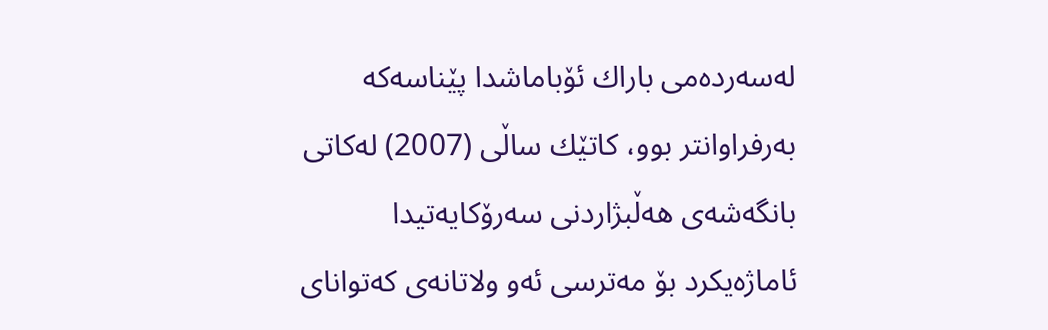له‌سه‌رده‌می باراك ئۆباماشدا پێناسه‌كه‌ به‌رفراوانتر بوو، كاتێك ساڵی (2007) له‌كاتی بانگه‌شه‌ی هه‌ڵبژاردنی سه‌رۆكایه‌تیدا ئاماژه‌یكرد بۆ مه‌ترسی ئه‌و ولاتانه‌ی كه‌توانای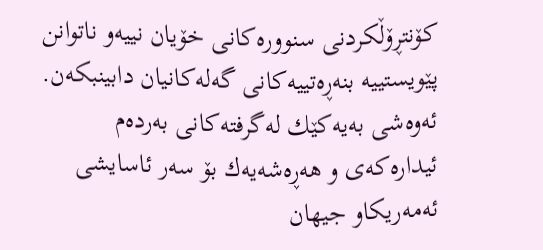كۆنتڕۆڵكردنی سنووره‌كانی خۆیان نییه‌و ناتوانن پێویستییه‌ بنه‌ڕه‌تییه‌كانی گه‌له‌كانیان دابینبكه‌ن. ئه‌وه‌شی به‌یه‌كێك له‌گرفته‌كانی به‌رده‌م ئیداره‌كه‌ی و هه‌ڕه‌شه‌یه‌ك بۆ سه‌ر ئاسایشی ئه‌مه‌ریكاو جیهان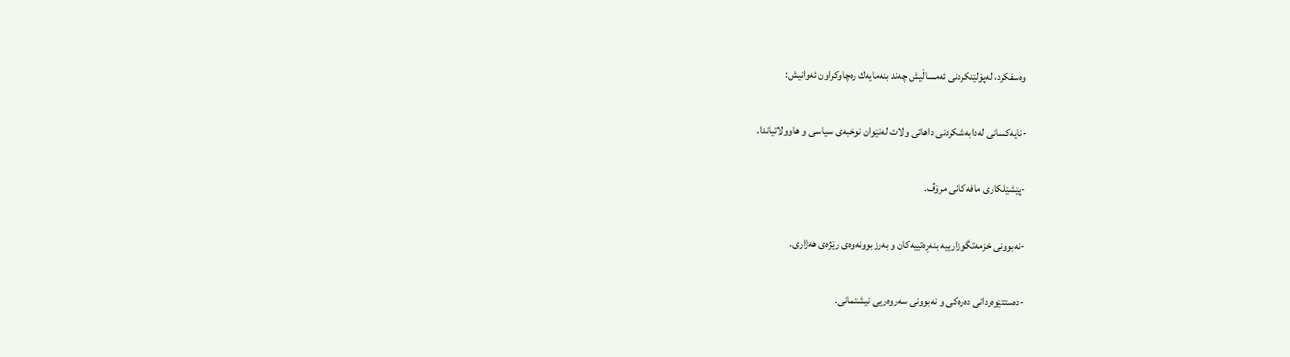وه‌سفكرد، له‌پۆلێنكردنی ئه‌مساڵیش چه‌ند بنه‌مایه‌ك ره‌چاوكراون ئه‌وانیش:

-نایه‌كسانی له‌دابه‌شكردنی داهاتی ولات له‌نێوان نوخبه‌ی سیاسی و هاوولاتیاندا.

-پێشێلكاری مافه‌كانی مرۆڤ.

-نه‌بوونی خزمه‌تگوزارییه‌ بنه‌ڕه‌تییه‌كان و به‌رزبوونه‌وه‌ی رێژه‌ی هه‌ژاری.

-ده‌ستتێوه‌ردانی ده‌ره‌كی و نه‌بوونی سه‌روه‌ریی نیشتمانی.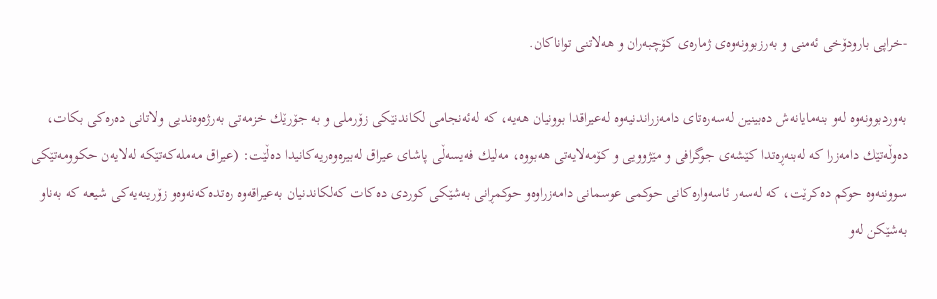-خراپی بارودۆخی ئه‌منی و به‌رزبوونه‌وه‌ی ژماره‌ی كۆچبه‌ران و هه‌لاتنی تواناكان.

به‌وردبوونه‌وه‌ له‌و بنه‌مایانه‌ش ده‌بینین له‌سه‌ره‌تای دامه‌زراندنیه‌وه‌ له‌عیراقدا بوونیان هه‌یه‌، كه‌ له‌ئه‌نجامی لكاندنێكی زۆرملی و به‌ جۆرێك خزمه‌تی به‌رژه‌وه‌ندیی ولاتانی ده‌ره‌كی بكات، ده‌وڵه‌تێك دامه‌زرا كه‌ له‌بنه‌ڕه‌تدا كێشه‌ی جوگرافی و مێژوویی و كۆمه‌لایه‌تی هه‌بووه‌، مه‌لیك فه‌یسه‌ڵی پاشای عیراق له‌بیره‌وه‌ریه‌كانیدا ده‌ڵێت: (عیراق مه‌مله‌كه‌تێكه‌ له‌لایه‌ن حكوومه‌تێكی سووننه‌وه‌ حوكم ده‌كرێت، كه‌ له‌سه‌ر ئاسه‌واره‌كانی حوكمی عوسمانی دامه‌زراوه‌و حوكمڕانی به‌شێكی كوردی ده‌كات كه‌لكاندنیان به‌عیراقه‌وه‌ ره‌تده‌كه‌نه‌وه‌و زۆرینه‌یه‌كی شیعه‌ كه‌ به‌ناو به‌شێكن له‌و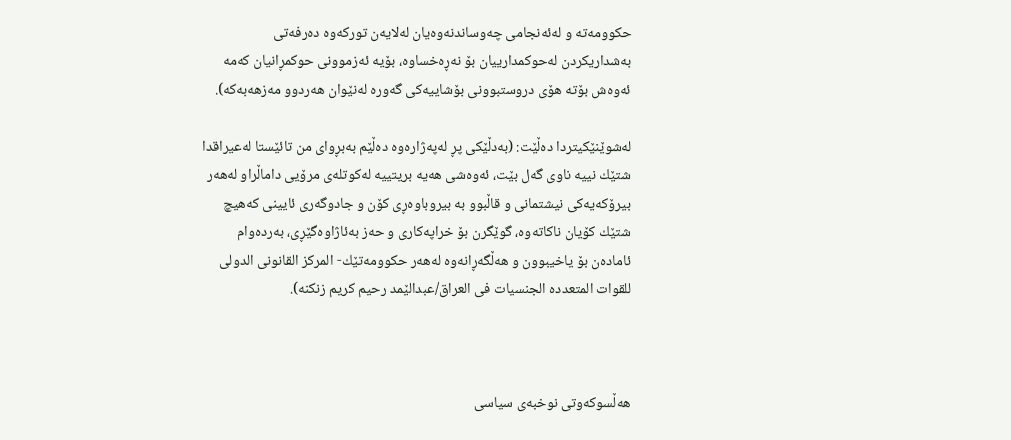حكوومه‌ته‌ و له‌ئه‌نجامی چه‌وساندنه‌وه‌یان له‌لایه‌ن توركه‌وه‌ ده‌رفه‌تی به‌شداریكردن له‌حوكمدارییان بۆ نه‌ڕه‌خساوه‌، بۆیه‌ ئه‌زموونی حوكمڕانیان كه‌مه‌ ئه‌وه‌ش بۆته‌ هۆی دروستبوونی بۆشاییه‌كی گه‌وره‌ له‌نێوان هه‌ردوو مه‌زهه‌به‌كه‌).

له‌شوێنێكیتردا ده‌ڵێت: (به‌دڵێكی پڕ له‌په‌ژاره‌وه‌ ده‌ڵێم به‌بڕوای من تائێستا له‌عیراقدا شتێك نییه‌ ناوی گه‌ل بێت، ئه‌وه‌شی هه‌یه‌ بریتییه‌ له‌كوتله‌ی مرۆیی داماڵراو له‌هه‌ر بیرۆكه‌یه‌كی نیشتمانی و قاڵبوو به‌ بیروباوه‌ڕی كۆن و جادوگه‌ری ئایینی كه‌هیچ شتێك كۆیان ناكاته‌وه‌، گوێگرن بۆ خراپه‌كاری و حه‌ز به‌ئاژاوه‌گێڕی، به‌رده‌وام ئاماده‌ن بۆ یاخیبوون و هه‌ڵگه‌ڕانه‌وه‌ له‌هه‌ر حكوومه‌تێك- المركز القانونی الدولی للقوات المتعدده‌ الجنسیات فی العراق/عبدالێمد رحیم كریم زنكنه‌).



هه‌ڵسوكه‌وتی نوخبه‌ی سیاسی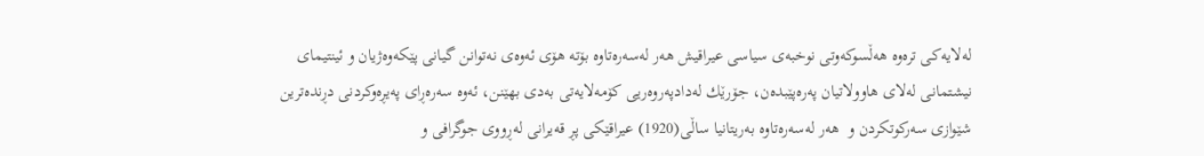له‌لایه‌كی تره‌وه‌ هه‌ڵسوكه‌وتی نوخبه‌ی سیاسی عیراقیش هه‌ر له‌سه‌ره‌تاوه‌ بۆته‌ هۆی ئه‌وه‌ی نه‌توانن گیانی پێكه‌وه‌ژیان و ئینتیمای نیشتمانی له‌لای هاوولاتیان په‌ره‌پێبده‌ن، جۆرێك له‌دادپه‌روه‌ریی كۆمه‌لایه‌تی به‌دی بهێنن، ئه‌وه‌ سه‌ره‌ڕای په‌یڕه‌وكردنی دڕنده‌ترین شێوازی سه‌ركوتكردن و  هه‌ر له‌سه‌ره‌تاوه‌ به‌ریتانیا ساڵی(1920) عیراقێكی پڕ قه‌یرانی له‌ڕووی جوگرافی و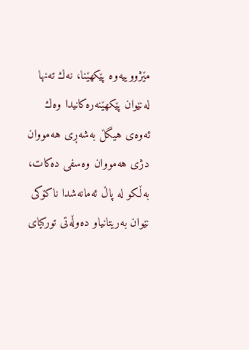مێژووییه‌وه‌ پێكهێنا، نه‌ك ته‌نها له‌نێوان پێكهێنه‌ره‌كانیدا وه‌ك ئه‌وه‌ی هیگڵ به‌شه‌ڕی هه‌مووان دژی هه‌مووان وه‌سفی ده‌كات، به‌ڵكو له‌ پاڵ ئه‌مانه‌شدا ناكۆكی نێوان به‌ریتانیاو ده‌وڵه‌تی توركیای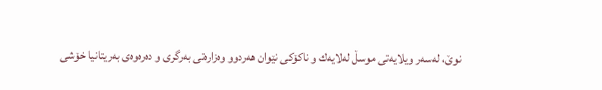نوێ، له‌سه‌ر ویلایه‌تی موسڵ له‌لایه‌ك و ناكۆكی نێوان هه‌ردوو وه‌زاره‌تی به‌رگری و ده‌ره‌وه‌ی به‌ریتانیا خۆشی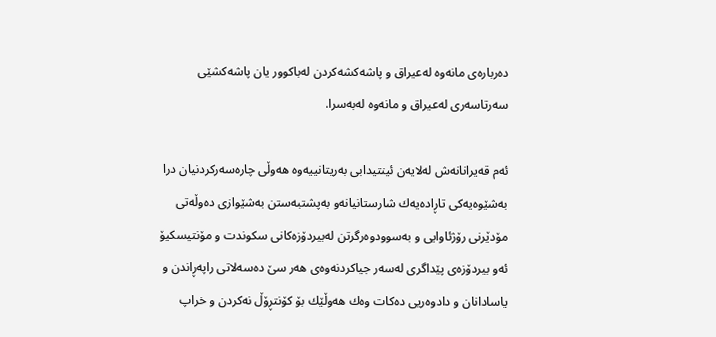ده‌رباره‌ی مانه‌وه‌ له‌عیراق و پاشه‌كشه‌كردن له‌باكوور یان پاشه‌كشێی سه‌رتاسه‌ری له‌عیراق و مانه‌وه‌ له‌به‌سرا.

ئه‌م قه‌یرانانه‌ش له‌لایه‌ن ئینتیدابی به‌ریتانییه‌وه‌ هه‌وڵی چاره‌سه‌ركردنیان درا به‌شێوه‌یه‌كی تاڕاده‌یه‌ك شارستانیانه‌و به‌پشتبه‌ستن به‌شێوازی ده‌وڵه‌تی مۆدێرنی رۆژئاوایی و به‌سوودوه‌رگرتن له‌بیردۆزه‌كانی سكوندت و مۆنتیسكیۆ ئه‌و بیردۆزه‌ی پێداگری له‌سه‌ر جیاكردنه‌وه‌ی هه‌ر سێ ده‌سه‌لاتی راپه‌ڕاندن و یاسادانان و دادوه‌ریی ده‌كات وه‌ك هه‌وڵێك بۆ كۆنتڕۆڵ نه‌كردن و خراپ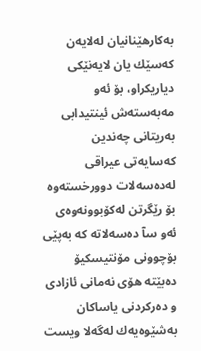به‌كارهێنانیان له‌لایه‌ن كه‌سێك یان لایه‌نێكی دیاریكراو، بۆ ئه‌و مه‌به‌سته‌ش ئینتیدابی به‌ریتانی چه‌ندین كه‌سایه‌تی عیراقی له‌ده‌سه‌لات دوورخسته‌وه‌ بۆ رێگرتن له‌كۆبوونه‌وه‌ی ئه‌و سآ ده‌سه‌لاته‌ كه‌ به‌پێی بۆچوونی مۆنتیسكیۆ ده‌بێته‌ هۆی نه‌مانی ئازادی و ده‌ركردنی یاساكان به‌شێوه‌یه‌ك له‌گه‌لا ویست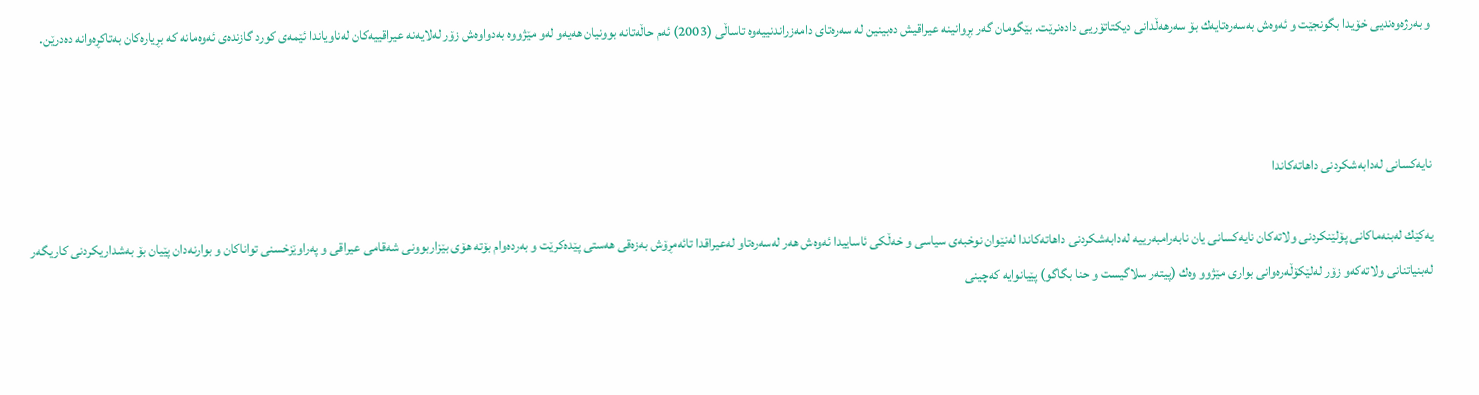و به‌رژه‌وه‌ندیی خۆیدا بگونجێت و ئه‌وه‌ش به‌سه‌ره‌تایه‌ك بۆ سه‌رهه‌ڵدانی دیكتاتۆریی داده‌نرێت. بێگومان گه‌ر بڕوانینه‌ عیراقیش ده‌بینین له‌ سه‌ره‌تای دامه‌زراندنییه‌وه‌ تاساڵی (2003) ئه‌م حاڵه‌تانه‌ بوونیان هه‌یه‌و له‌و مێژووه‌ به‌دواوه‌ش زۆر له‌لایه‌نه‌ عیراقییه‌كان له‌ناویاندا ئێمه‌ی كورد گازنده‌ی ئه‌وه‌مانه‌ كه‌ بڕیاره‌كان به‌تاكڕه‌وانه‌ ده‌درێن.



نایه‌كسانی له‌دابه‌شكردنی داهاته‌كاندا

یه‌كێك له‌بنه‌ماكانی پۆلێنكردنی ولاته‌كان نایه‌كسانی یان نابه‌رامبه‌رییه‌ له‌دابه‌شكردنی داهاته‌كاندا له‌نێوان نوخبه‌ی سیاسی و خه‌ڵكی ئاساییدا ئه‌وه‌ش هه‌ر له‌سه‌ره‌تاو له‌عیراقدا تائه‌مڕۆش به‌زه‌قی هه‌ستی پێده‌كرێت و به‌رده‌وام بۆته‌ هۆی بێزاربوونی شه‌قامی عیراقی و په‌راوێزخسنی تواناكان و بوارنه‌دان پێیان بۆ به‌شداریكردنی كاریگه‌ر له‌بنیاتنانی ولاته‌كه‌و زۆر له‌لێكۆڵه‌ره‌وانی بواری مێژوو وه‌ك (پیته‌ر سلاگیست و حنا بگاگو) پێیانوایه‌ كه‌چینی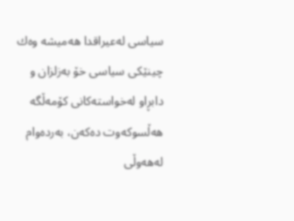سیاسی له‌عیراقدا هه‌میشه‌ وه‌ك چینێكی سیاسی خۆ به‌زلزان و دابڕاو له‌خواسته‌كانی كۆمه‌ڵگه‌ هه‌ڵسوكه‌وت ده‌كه‌ن، به‌رده‌وام له‌هه‌وڵی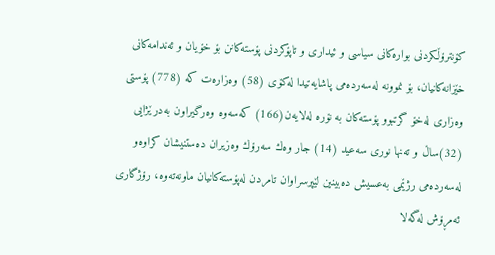كۆنترۆڵكردنی بواره‌كانی سیاسی و ئیداری و تاپۆكردنی پۆسته‌كانن بۆ خۆیان و ئه‌ندامه‌كانی خێزانه‌كانیان، بۆ نموونه‌ له‌سه‌رده‌می پاشایه‌تیدا له‌كۆی (58) وه‌زاره‌ت كه‌ (778) پۆستی وه‌زاری له‌خۆ گرتبوو پۆسته‌كان به‌ نۆره‌ له‌لایه‌ن(166) كه‌سه‌وه‌ وه‌رگیراون به‌درێژایی (32)ساڵ و ته‌نها نوری سه‌عید (14) جار وه‌ك سه‌رۆك وه‌زیران ده‌ستنیشان كراوه‌و له‌سه‌رده‌می رژێمی به‌عسیش ده‌بینین لێپرسراوان تامردن له‌پۆسته‌كانیان ماونه‌ته‌وه‌، رۆژگاری ئه‌مڕۆش له‌گه‌لا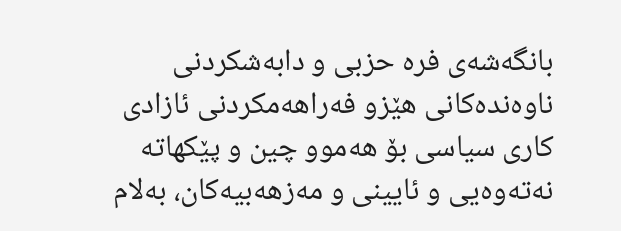بانگه‌شه‌ی فره‌ حزبی و دابه‌شكردنی ناوه‌نده‌كانی هێزو فه‌راهه‌مكردنی ئازادی كاری سیاسی بۆ هه‌موو چین و پێكهاته‌ نه‌ته‌وه‌یی و ئایینی و مه‌زهه‌بیه‌كان، به‌لام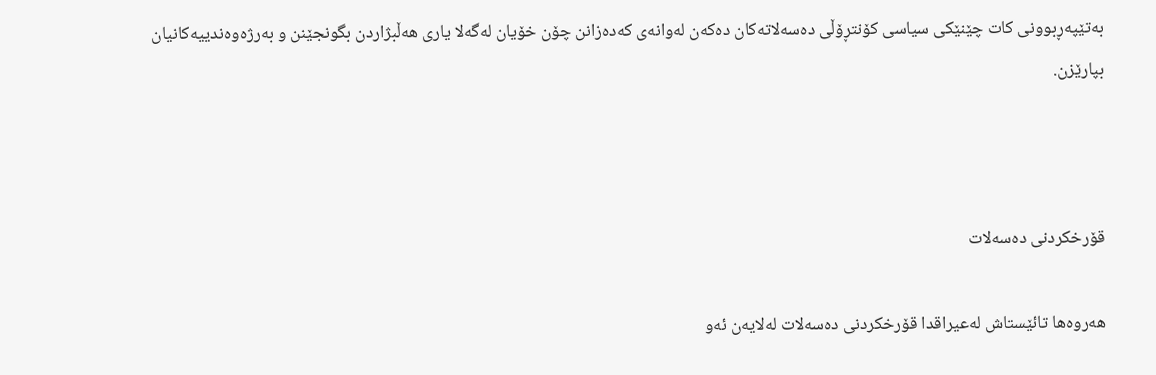به‌تێپه‌ڕبوونی كات چێنێكی سیاسی كۆنتڕۆڵی ده‌سه‌لاته‌كان ده‌كه‌ن له‌وانه‌ی كه‌ده‌زانن چۆن خۆیان له‌گه‌لا یاری هه‌ڵبژاردن بگونجێنن و به‌رژه‌وه‌ندییه‌كانیان بپارێزن.



قۆرخكردنی ده‌سه‌لات

هه‌روه‌ها تائێستاش له‌عیراقدا قۆرخكردنی ده‌سه‌لات له‌لایه‌ن ئه‌و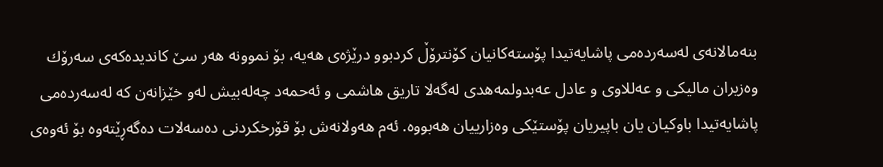بنه‌مالانه‌ی له‌سه‌رده‌می پاشایه‌تیدا پۆسته‌كانیان كۆنترۆڵ كردبوو درێژه‌ی هه‌یه‌، بۆ نموونه‌ هه‌ر سێ كاندیده‌كه‌ی سه‌رۆك وه‌زیران مالیكی و عه‌للاوی و عادل عه‌بدولمه‌هدی له‌گه‌لا تاریق هاشمی و ئه‌حمه‌د چه‌له‌بیش له‌و خێزانه‌ن كه‌ له‌سه‌رده‌می پاشایه‌تیدا باوكیان یان باپیریان پۆستێكی وه‌زارییان هه‌بووه‌. ئه‌م هه‌ولانه‌ش بۆ قۆرخكردنی ده‌سه‌لات ده‌گه‌ڕێته‌وه‌ بۆ ئه‌وه‌ی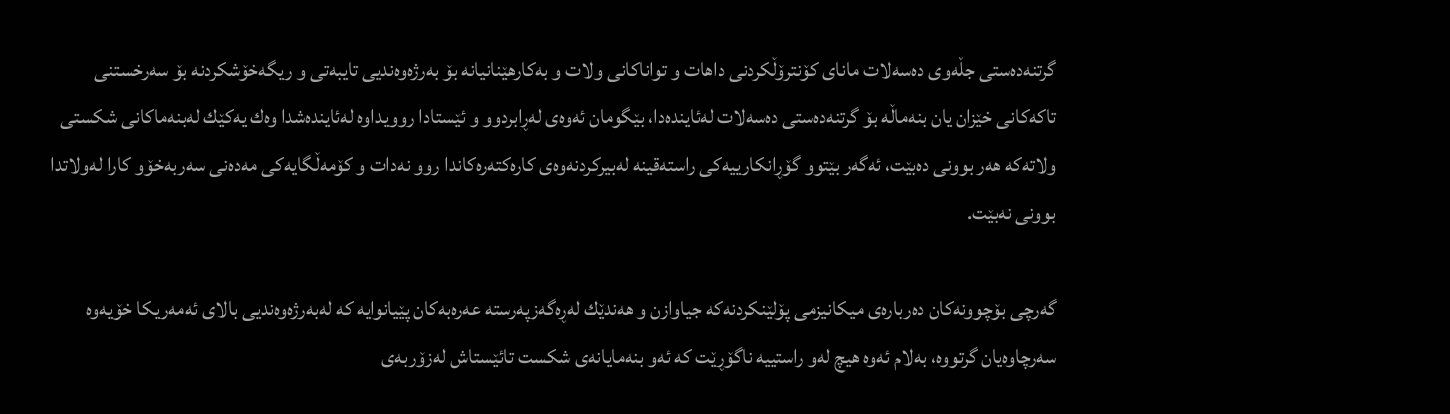گرتنه‌ده‌ستی جڵه‌وی ده‌سه‌لات مانای كۆنترۆڵكردنی داهات و تواناكانی ولات و به‌كارهێنانیانه‌ بۆ به‌رژه‌وه‌ندیی تایبه‌تی و ریگه‌خۆشكردنه‌ بۆ سه‌رخستنی تاكه‌كانی خێزان یان بنه‌ماڵه‌ بۆ گرتنه‌ده‌ستی ده‌سه‌لات له‌ئاینده‌دا، بێگومان ئه‌وه‌ی له‌ڕابردوو و ئێستادا روویداوه‌ له‌ئاینده‌شدا وه‌ك یه‌كێك له‌بنه‌ماكانی شكستی ولاته‌كه‌ هه‌ر بوونی ده‌بێت، ئه‌گه‌ر بێتوو گۆڕانكارییه‌كی راسته‌قینه‌ له‌بیركردنه‌وه‌ی كاره‌كته‌ره‌كاندا روو نه‌دات و كۆمه‌ڵگایه‌كی مه‌ده‌نی سه‌ربه‌خۆو كارا له‌ولاتدا بوونی نه‌بێت.

گه‌رچی بۆچوونه‌كان ده‌رباره‌ی میكانیزمی پۆلێنكردنه‌كه‌ جیاوازن و هه‌ندێك له‌ڕه‌گه‌زپه‌رسته‌ عه‌ره‌به‌كان پێیانوایه‌ كه‌ له‌به‌رژه‌وه‌ندیی بالای ئه‌مه‌ریكا خۆیه‌وه‌ سه‌رچاوه‌یان گرتووه‌، به‌لام ئه‌وه‌ هیچ له‌و راستییه‌ ناگۆڕێت كه‌ ئه‌و بنه‌مایانه‌ی شكست تائێستاش له‌زۆربه‌ی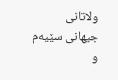ولاتانی جیهانی سێیه‌م و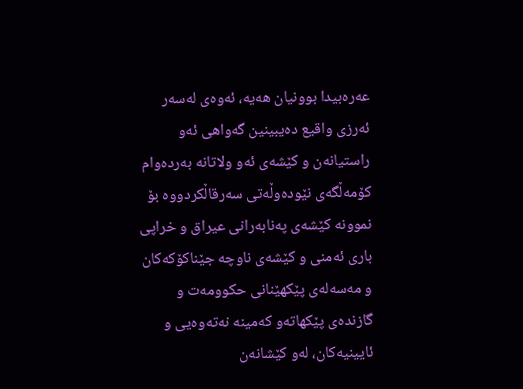عه‌ره‌بیدا بوونیان هه‌یه‌، ئه‌وه‌ی له‌سه‌ر ئه‌رزی واقیع ده‌یبینین گه‌واهی ئه‌و راستیانه‌ن و كێشه‌ی ئه‌و ولاتانه‌ به‌رده‌وام كۆمه‌ڵگه‌ی نێوده‌وڵه‌تی سه‌رقاڵكردووه‌ بۆ نموونه‌ كێشه‌ی په‌نابه‌رانی عیراق و خراپی باری ئه‌منی و كێشه‌ی ناوچه‌ جێناكۆكه‌كان و مه‌سه‌له‌ی پێكهێنانی حكوومه‌ت و گازنده‌ی پێكهاته‌و كه‌مینه‌ نه‌ته‌وه‌یی و ئایینیه‌كان، له‌و كێشانه‌ن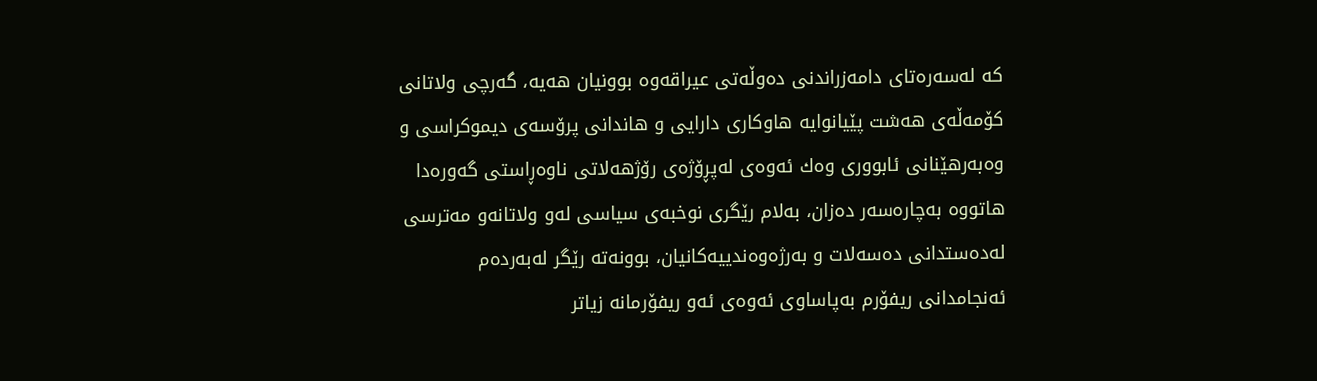كه‌ له‌سه‌ره‌تای دامه‌زراندنی ده‌وڵه‌تی عیراقه‌وه‌ بوونیان هه‌یه‌، گه‌رچی ولاتانی كۆمه‌ڵه‌ی هه‌شت پێیانوایه‌ هاوكاری دارایی و هاندانی پرۆسه‌ی دیموكراسی و وه‌به‌رهێنانی ئابووری وه‌ك ئه‌وه‌ی له‌پڕۆژه‌ی رۆژهه‌لاتی ناوه‌ڕاستی گه‌وره‌دا هاتووه‌ به‌چاره‌سه‌ر ده‌زان، به‌لام رێگری نوخبه‌ی سیاسی له‌و ولاتانه‌و مه‌ترسی له‌ده‌ستدانی ده‌سه‌لات و به‌رژه‌وه‌ندییه‌كانیان، بوونه‌ته‌ رێگر له‌به‌رده‌م ئه‌نجامدانی ریفۆرم به‌پاساوی ئه‌وه‌ی ئه‌و ریفۆرمانه‌ زیاتر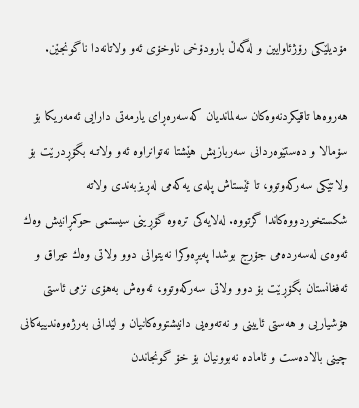مۆدیلێكی رۆژئاوایین و له‌گه‌ڵ بارودۆخی ناوخۆی ئه‌و ولاتانه‌دا ناگونجێن.

هه‌روه‌ها تاقیكردنه‌وه‌كان سه‌لماندیان كه‌سه‌ره‌ڕای یارمه‌تی دارایی ئه‌مه‌ریكا بۆ سۆمالا و ده‌ستێوه‌ردانی سه‌ربازیش هێشتا نه‌توانراوه‌ ئه‌و ولاتـه‌ بگۆڕدرێت بۆ ولاتێكی سه‌ركه‌وتوو، تا ئێستاش پله‌ی یه‌كه‌می له‌ڕیزبه‌ندی ولاته‌ شكستخوردووه‌كاندا گرتووه‌. له‌لایه‌كی تره‌وه‌ گۆڕینی سیستمی حوكمڕانیش وه‌ك ئه‌وه‌ی له‌سه‌رده‌می جۆرج بوشدا په‌یڕه‌وكرا نه‌یتوانی دوو ولاتی وه‌ك عیراق و ئه‌فغانستان بگۆڕێت بۆ دوو ولاتی سه‌ركه‌وتوو، ئه‌وه‌ش به‌هۆی نزمی ئاستی هۆشیاریی و هه‌ستی ئایینی و نه‌ته‌وه‌یی دانیشتووه‌كانیان و لێدانی به‌رژه‌وه‌ندییه‌كانی چینی بالاده‌ست و ئاماده‌ نه‌بوونیان بۆ خۆ گونجاندن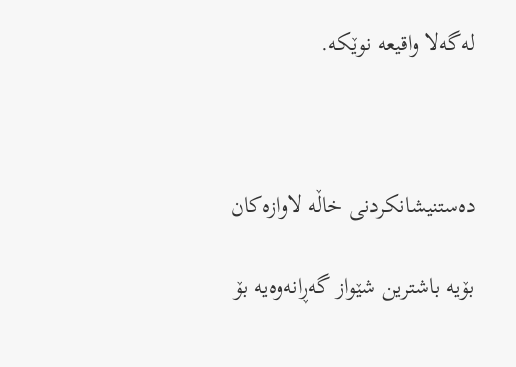له‌گه‌لا واقیعه‌ نوێكه‌.



ده‌ستنیشانكردنی خاڵه‌ لاوازه‌كان

بۆیه‌ باشترین شێواز گه‌ڕانه‌وه‌یه‌ بۆ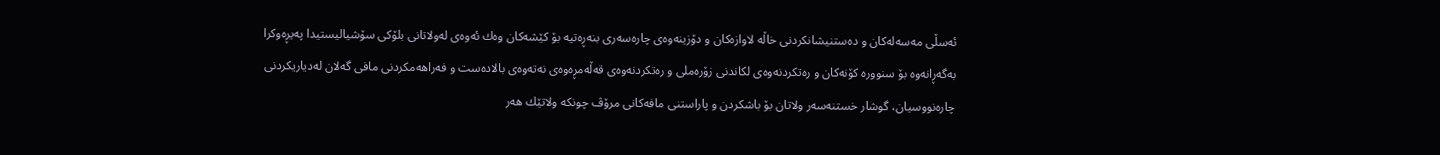ئه‌سڵی مه‌سه‌له‌كان و ده‌ستنیشانكردنی خاڵه‌ لاوازه‌كان و دۆزینه‌وه‌ی چاره‌سه‌ری بنه‌ڕه‌تیه‌ بۆ كێشه‌كان وه‌ك ئه‌وه‌ی له‌ولاتانی بلۆكی سۆشیالیستیدا په‌یڕه‌وكرا به‌گه‌ڕانه‌وه‌ بۆ سنووره‌ كۆنه‌كان و ره‌تكردنه‌وه‌ی لكاندنی زۆره‌ملی و ره‌تكردنه‌وه‌ی قه‌ڵه‌مڕه‌وه‌ی نه‌ته‌وه‌ی بالاده‌ست و فه‌راهه‌مكردنی مافی گه‌لان له‌دیاریكردنی چاره‌نووسیان، گوشار خستنه‌سه‌ر ولاتان بۆ باشكردن و پاراستنی مافه‌كانی مرۆڤ چونكه‌ ولاتێك هه‌ر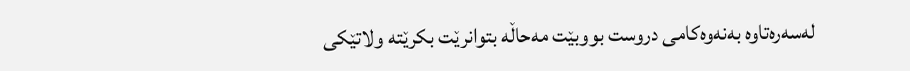له‌سه‌ره‌تاوه‌ به‌نه‌وه‌كامی دروست بووبێت مه‌حاڵه‌ بتوانرێت بكرێته‌ ولاتێكی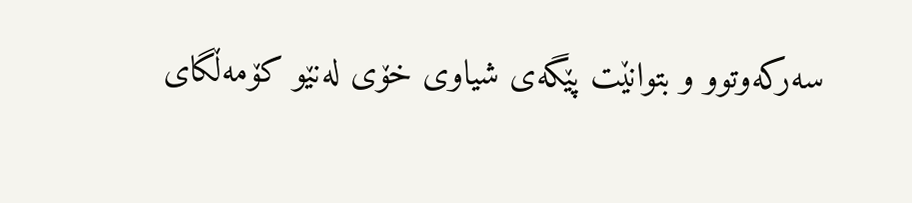سه‌ركه‌وتوو و بتوانێت پێگه‌ی شیاوی خۆی له‌نێو كۆمه‌ڵگای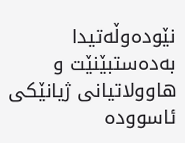نێوده‌وڵه‌تیدا به‌ده‌ستبێنێت و هاوولاتیانی ژیانێكی ئاسووده‌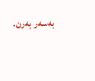به‌سه‌ر به‌رن.